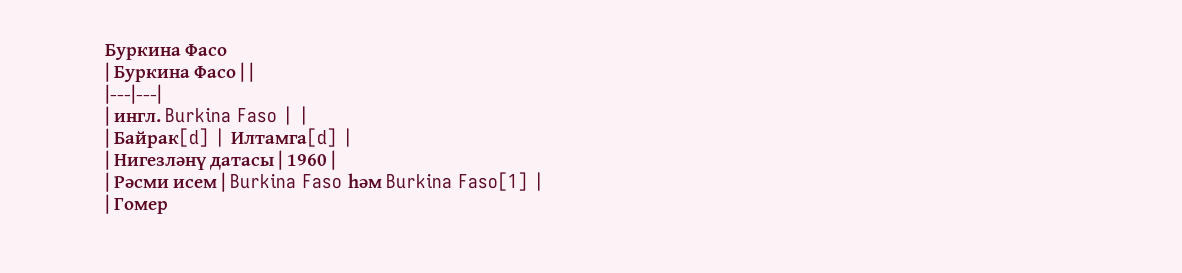Буркина Фасо
| Буркина Фасо | |
|---|---|
| ингл. Burkina Faso | |
| Байрак[d] | Илтамга[d] |
| Нигезләнү датасы | 1960 |
| Рәсми исем | Burkina Faso һәм Burkina Faso[1] |
| Гомер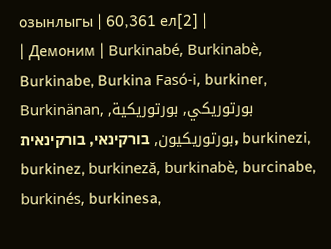озынлыгы | 60,361 ел[2] |
| Демоним | Burkinabé, Burkinabè, Burkinabe, Burkina Fasó-i, burkiner, Burkinänan, بورتوريكي, بورتوريكية, بورتوريكيون, בורקינאי, בורקינאית, burkinezi, burkinez, burkineză, burkinabè, burcinabe, burkinés, burkinesa,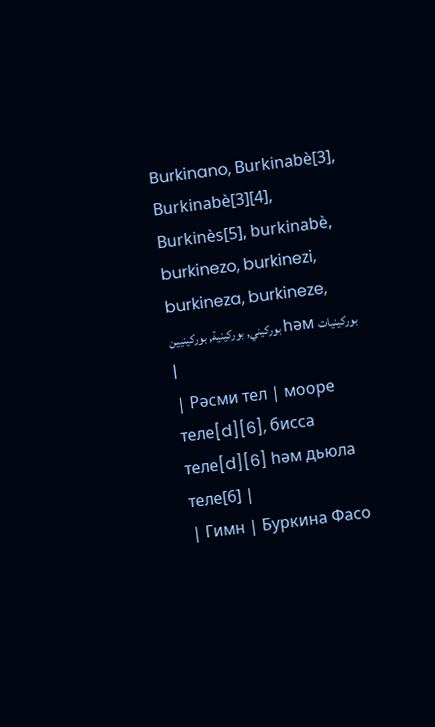Burkinano, Burkinabè[3], Burkinabè[3][4], Burkinès[5], burkinabè, burkinezo, burkinezi, burkineza, burkineze, بوركيني, بوركينية, بوركينيين һәм بوركينيات |
| Рәсми тел | мооре теле[d][6], бисса теле[d][6] һәм дьюла теле[6] |
| Гимн | Буркина Фасо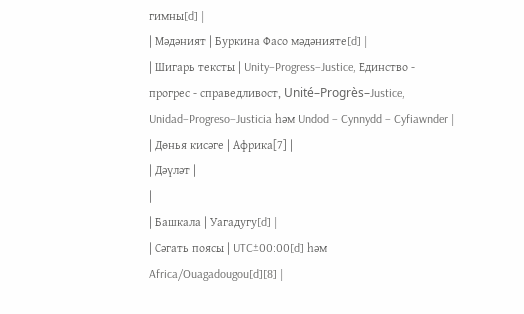гимны[d] |
| Мәдәният | Буркина Фасо мәдәнияте[d] |
| Шигарь тексты | Unity–Progress–Justice, Единство - прогрес - справедливост, Unité–Progrès–Justice, Unidad–Progreso–Justicia һәм Undod – Cynnydd – Cyfiawnder |
| Дөнья кисәге | Африка[7] |
| Дәүләт |
|
| Башкала | Уагадугу[d] |
| Сәгать поясы | UTC±00:00[d] һәм Africa/Ouagadougou[d][8] |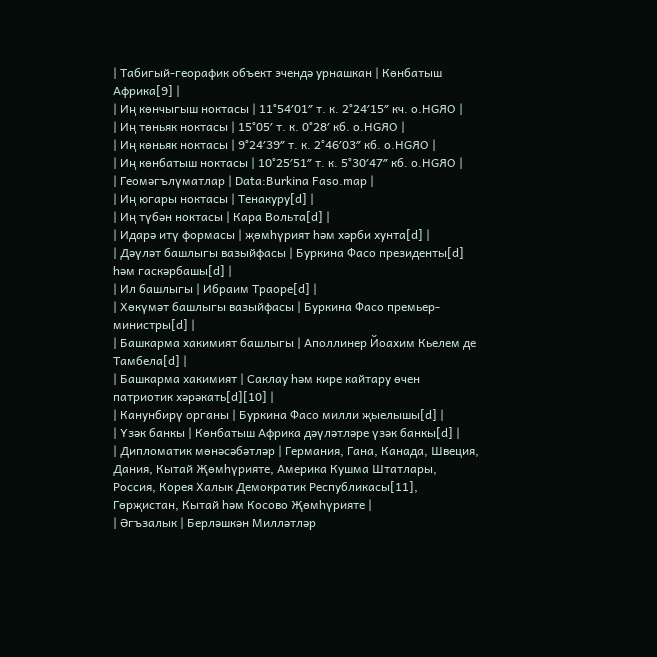| Табигый-георафик объект эчендә урнашкан | Көнбатыш Африка[9] |
| Иң көнчыгыш ноктасы | 11°54′01″ т. к. 2°24′15″ кч. о.HGЯO |
| Иң төньяк ноктасы | 15°05′ т. к. 0°28′ кб. о.HGЯO |
| Иң көньяк ноктасы | 9°24′39″ т. к. 2°46′03″ кб. о.HGЯO |
| Иң көнбатыш ноктасы | 10°25′51″ т. к. 5°30′47″ кб. о.HGЯO |
| Геомәгълүматлар | Data:Burkina Faso.map |
| Иң югары ноктасы | Тенакуру[d] |
| Иң түбән ноктасы | Кара Вольта[d] |
| Идарә итү формасы | җөмһүрият һәм хәрби хунта[d] |
| Дәүләт башлыгы вазыйфасы | Буркина Фасо президенты[d] һәм гаскәрбашы[d] |
| Ил башлыгы | Ибраим Траоре[d] |
| Хөкүмәт башлыгы вазыйфасы | Буркина Фасо премьер-министры[d] |
| Башкарма хакимият башлыгы | Аполлинер Йоахим Кьелем де Тамбела[d] |
| Башкарма хакимият | Саклау һәм кире кайтару өчен патриотик хәрәкать[d][10] |
| Канунбирү органы | Буркина Фасо милли җыелышы[d] |
| Үзәк банкы | Көнбатыш Африка дәүләтләре үзәк банкы[d] |
| Дипломатик мөнәсәбәтләр | Германия, Гана, Канада, Швеция, Дания, Кытай Җөмһүрияте, Америка Кушма Штатлары, Россия, Корея Халык Демократик Республикасы[11], Гөрҗистан, Кытай һәм Косово Җөмһүрияте |
| Әгъзалык | Берләшкән Милләтләр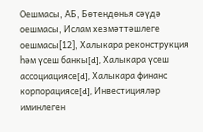Оешмасы, АБ, Бөтендөнья сәүдә оешмасы, Ислам хезмәттәшлеге оешмасы[12], Халыкара реконструкция һәм үсеш банкы[d], Халыкара үсеш ассоциациясе[d], Халыкара финанс корпорациясе[d], Инвестицияләр иминлеген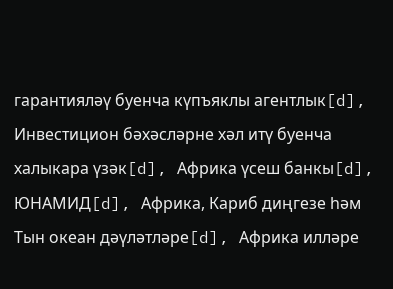гарантияләү буенча күпъяклы агентлык[d], Инвестицион бәхәсләрне хәл итү буенча халыкара үзәк[d], Африка үсеш банкы[d], ЮНАМИД[d], Африка, Кариб диңгезе һәм Тын океан дәүләтләре[d], Африка илләре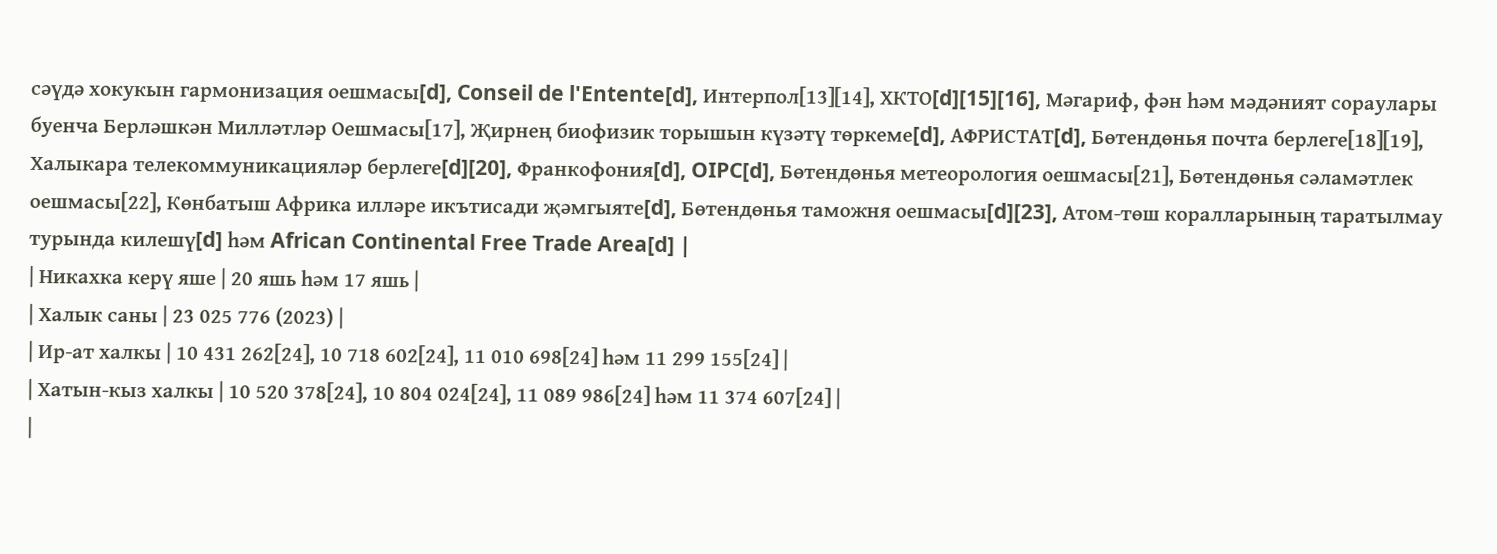сәүдә хокукын гармонизация оешмасы[d], Conseil de l'Entente[d], Интерпол[13][14], ХКТО[d][15][16], Мәгариф, фән һәм мәдәният сораулары буенча Берләшкән Милләтләр Оешмасы[17], Җирнең биофизик торышын күзәтү төркеме[d], АФРИСТАТ[d], Бөтендөнья почта берлеге[18][19], Халыкара телекоммуникацияләр берлеге[d][20], Франкофония[d], OIPC[d], Бөтендөнья метеорология оешмасы[21], Бөтендөнья сәламәтлек оешмасы[22], Көнбатыш Африка илләре икътисади җәмгыяте[d], Бөтендөнья таможня оешмасы[d][23], Атом-төш коралларының таратылмау турында килешү[d] һәм African Continental Free Trade Area[d] |
| Никахка керү яше | 20 яшь һәм 17 яшь |
| Халык саны | 23 025 776 (2023) |
| Ир-ат халкы | 10 431 262[24], 10 718 602[24], 11 010 698[24] һәм 11 299 155[24] |
| Хатын-кыз халкы | 10 520 378[24], 10 804 024[24], 11 089 986[24] һәм 11 374 607[24] |
|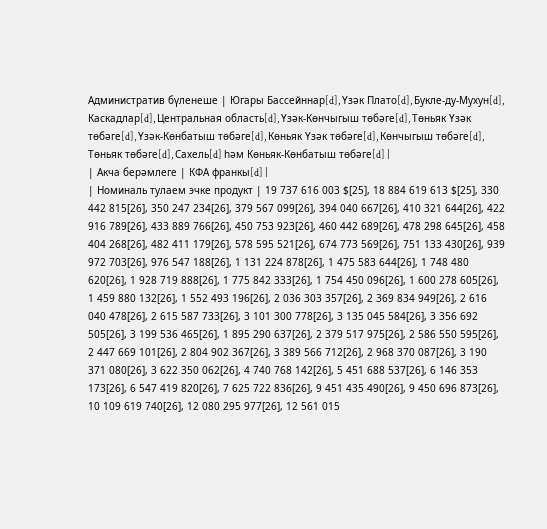Административ бүленеше | Югары Бассейннар[d], Үзәк Плато[d], Букле-ду-Мухун[d], Каскадлар[d], Центральная область[d], Үзәк-Көнчыгыш төбәге[d], Төньяк Үзәк төбәге[d], Үзәк-Көнбатыш төбәге[d], Көньяк Үзәк төбәге[d], Көнчыгыш төбәге[d], Төньяк төбәге[d], Сахель[d] һәм Көньяк-Көнбатыш төбәге[d] |
| Акча берәмлеге | КФА франкы[d] |
| Номиналь тулаем эчке продукт | 19 737 616 003 $[25], 18 884 619 613 $[25], 330 442 815[26], 350 247 234[26], 379 567 099[26], 394 040 667[26], 410 321 644[26], 422 916 789[26], 433 889 766[26], 450 753 923[26], 460 442 689[26], 478 298 645[26], 458 404 268[26], 482 411 179[26], 578 595 521[26], 674 773 569[26], 751 133 430[26], 939 972 703[26], 976 547 188[26], 1 131 224 878[26], 1 475 583 644[26], 1 748 480 620[26], 1 928 719 888[26], 1 775 842 333[26], 1 754 450 096[26], 1 600 278 605[26], 1 459 880 132[26], 1 552 493 196[26], 2 036 303 357[26], 2 369 834 949[26], 2 616 040 478[26], 2 615 587 733[26], 3 101 300 778[26], 3 135 045 584[26], 3 356 692 505[26], 3 199 536 465[26], 1 895 290 637[26], 2 379 517 975[26], 2 586 550 595[26], 2 447 669 101[26], 2 804 902 367[26], 3 389 566 712[26], 2 968 370 087[26], 3 190 371 080[26], 3 622 350 062[26], 4 740 768 142[26], 5 451 688 537[26], 6 146 353 173[26], 6 547 419 820[26], 7 625 722 836[26], 9 451 435 490[26], 9 450 696 873[26], 10 109 619 740[26], 12 080 295 977[26], 12 561 015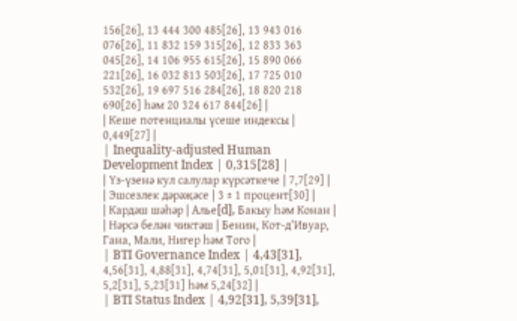156[26], 13 444 300 485[26], 13 943 016 076[26], 11 832 159 315[26], 12 833 363 045[26], 14 106 955 615[26], 15 890 066 221[26], 16 032 813 503[26], 17 725 010 532[26], 19 697 516 284[26], 18 820 218 690[26] һәм 20 324 617 844[26] |
| Кеше потенциалы үсеше индексы | 0,449[27] |
| Inequality-adjusted Human Development Index | 0,315[28] |
| Үз-үзенә кул салулар күрсәткече | 7,7[29] |
| Эшсезлек дәрәҗәсе | 3 ± 1 процент[30] |
| Кардәш шәһәр | Алье[d], Бакыу һәм Конан |
| Нәрсә белән чиктәш | Бенин, Кот-д’Ивуар, Гана, Мали, Нигер һәм Того |
| BTI Governance Index | 4,43[31], 4,56[31], 4,88[31], 4,74[31], 5,01[31], 4,92[31], 5,2[31], 5,23[31] һәм 5,24[32] |
| BTI Status Index | 4,92[31], 5,39[31],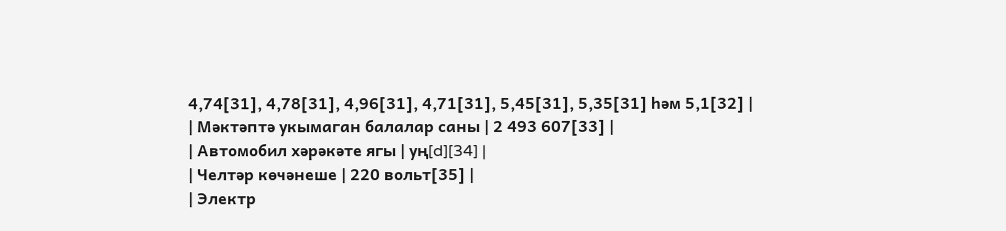4,74[31], 4,78[31], 4,96[31], 4,71[31], 5,45[31], 5,35[31] һәм 5,1[32] |
| Мәктәптә укымаган балалар саны | 2 493 607[33] |
| Автомобил хәрәкәте ягы | уң[d][34] |
| Челтәр көчәнеше | 220 вольт[35] |
| Электр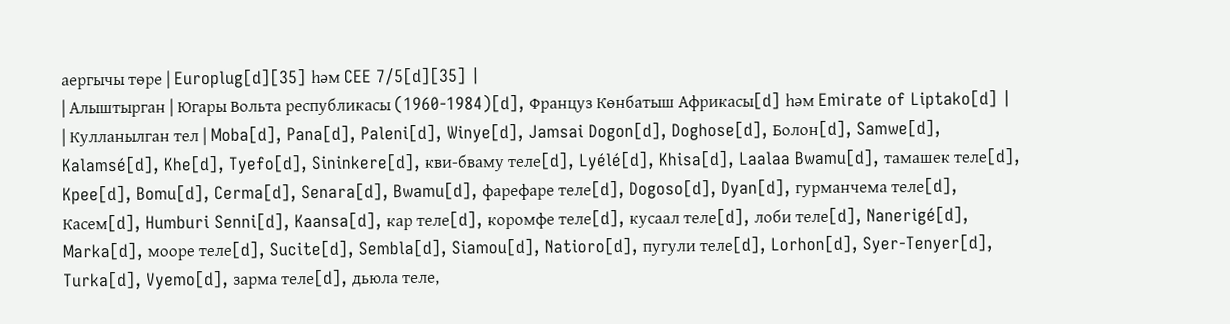аергычы төре | Europlug[d][35] һәм CEE 7/5[d][35] |
| Алыштырган | Югары Вольта республикасы (1960-1984)[d], Француз Көнбатыш Африкасы[d] һәм Emirate of Liptako[d] |
| Кулланылган тел | Moba[d], Pana[d], Paleni[d], Winye[d], Jamsai Dogon[d], Doghose[d], Болон[d], Samwe[d], Kalamsé[d], Khe[d], Tyefo[d], Sininkere[d], кви-бваму теле[d], Lyélé[d], Khisa[d], Laalaa Bwamu[d], тамашек теле[d], Kpee[d], Bomu[d], Cerma[d], Senara[d], Bwamu[d], фарефаре теле[d], Dogoso[d], Dyan[d], гурманчема теле[d], Касем[d], Humburi Senni[d], Kaansa[d], кар теле[d], коромфе теле[d], кусаал теле[d], лоби теле[d], Nanerigé[d], Marka[d], мооре теле[d], Sucite[d], Sembla[d], Siamou[d], Natioro[d], пугули теле[d], Lorhon[d], Syer-Tenyer[d], Turka[d], Vyemo[d], зарма теле[d], дьюла теле,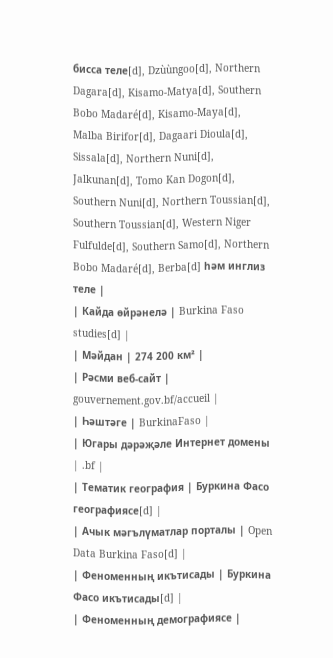бисса теле[d], Dzùùngoo[d], Northern Dagara[d], Kisamo-Matya[d], Southern Bobo Madaré[d], Kisamo-Maya[d], Malba Birifor[d], Dagaari Dioula[d], Sissala[d], Northern Nuni[d], Jalkunan[d], Tomo Kan Dogon[d], Southern Nuni[d], Northern Toussian[d], Southern Toussian[d], Western Niger Fulfulde[d], Southern Samo[d], Northern Bobo Madaré[d], Berba[d] һәм инглиз теле |
| Кайда өйрәнелә | Burkina Faso studies[d] |
| Мәйдан | 274 200 км² |
| Рәсми веб-сайт | gouvernement.gov.bf/accueil |
| Һәштәге | BurkinaFaso |
| Югары дәрәҗәле Интернет домены | .bf |
| Тематик география | Буркина Фасо географиясе[d] |
| Ачык мәгълүматлар порталы | Open Data Burkina Faso[d] |
| Феноменның икътисады | Буркина Фасо икътисады[d] |
| Феноменның демографиясе |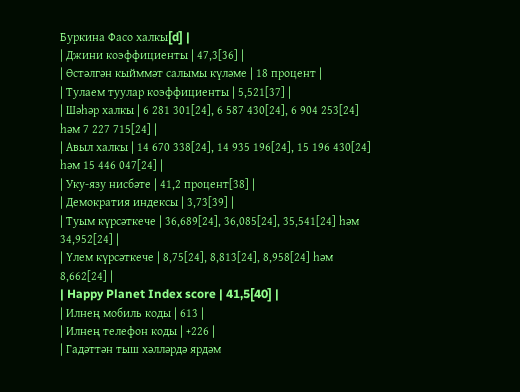Буркина Фасо халкы[d] |
| Джини коэффициенты | 47,3[36] |
| Өстәлгән кыйммәт салымы күләме | 18 процент |
| Тулаем туулар коэффициенты | 5,521[37] |
| Шәһәр халкы | 6 281 301[24], 6 587 430[24], 6 904 253[24] һәм 7 227 715[24] |
| Авыл халкы | 14 670 338[24], 14 935 196[24], 15 196 430[24] һәм 15 446 047[24] |
| Уку-язу нисбәте | 41,2 процент[38] |
| Демократия индексы | 3,73[39] |
| Туым күрсәткече | 36,689[24], 36,085[24], 35,541[24] һәм 34,952[24] |
| Үлем күрсәткече | 8,75[24], 8,813[24], 8,958[24] һәм 8,662[24] |
| Happy Planet Index score | 41,5[40] |
| Илнең мобиль коды | 613 |
| Илнең телефон коды | +226 |
| Гадәттән тыш хәлләрдә ярдәм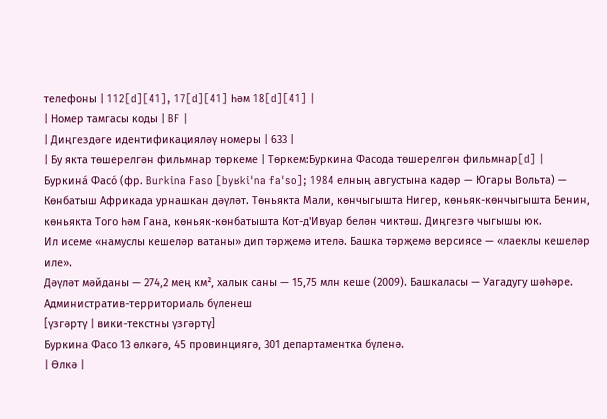телефоны | 112[d][41], 17[d][41] һәм 18[d][41] |
| Номер тамгасы коды | BF |
| Диңгездәге идентификацияләү номеры | 633 |
| Бу якта төшерелгән фильмнар төркеме | Төркем:Буркина Фасода төшерелгән фильмнар[d] |
Буркина́ Фасо́ (фр. Burkina Faso [byʁkiˈna faˈso]; 1984 елның августына кадәр — Югары Вольта) — Көнбатыш Африкада урнашкан дәүләт. Төньякта Мали, көнчыгышта Нигер, көньяк-көнчыгышта Бенин, көньякта Того һәм Гана, көньяк-көнбатышта Кот-д'Ивуар белән чиктәш. Диңгезгә чыгышы юк.
Ил исеме «намуслы кешеләр ватаны» дип тәрҗемә ителә. Башка тәрҗемә версиясе — «лаеклы кешеләр иле».
Дәүләт мәйданы — 274,2 мең км², халык саны — 15,75 млн кеше (2009). Башкаласы — Уагадугу шәһәре.
Административ-территориаль бүленеш
[үзгәртү | вики-текстны үзгәртү]
Буркина Фасо 13 өлкәгә, 45 провинциягә, 301 департаментка бүленә.
| Өлкә |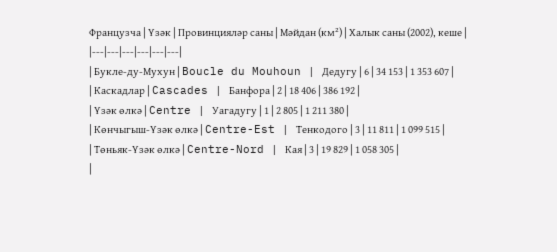Французча | Үзәк | Провинцияләр саны | Мәйдан (км²) | Халык саны (2002), кеше |
|---|---|---|---|---|---|
| Букле-ду-Мухун | Boucle du Mouhoun | Дедугу | 6 | 34 153 | 1 353 607 |
| Каскадлар | Cascades | Банфора | 2 | 18 406 | 386 192 |
| Үзәк өлкә | Centre | Уагадугу | 1 | 2 805 | 1 211 380 |
| Көнчыгыш-Үзәк өлкә | Centre-Est | Тенкодого | 3 | 11 811 | 1 099 515 |
| Төньяк-Үзәк өлкә | Centre-Nord | Кая | 3 | 19 829 | 1 058 305 |
|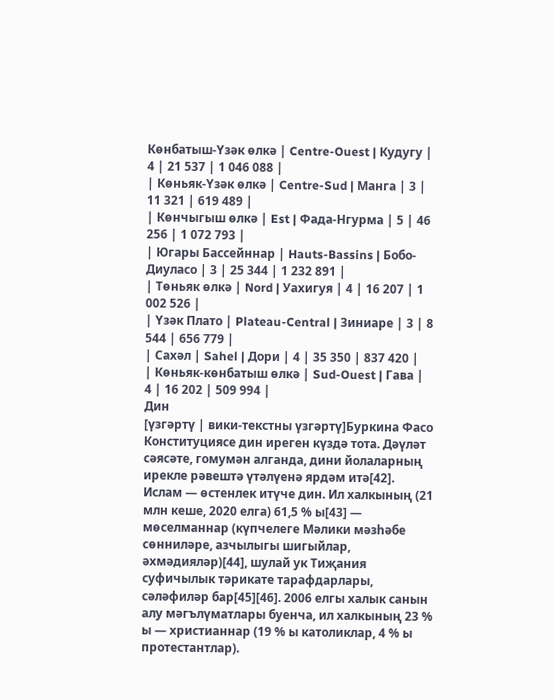Көнбатыш-Үзәк өлкә | Centre-Ouest | Кудугу | 4 | 21 537 | 1 046 088 |
| Көньяк-Үзәк өлкә | Centre-Sud | Манга | 3 | 11 321 | 619 489 |
| Көнчыгыш өлкә | Est | Фада-Нгурма | 5 | 46 256 | 1 072 793 |
| Югары Бассейннар | Hauts-Bassins | Бобо-Диуласо | 3 | 25 344 | 1 232 891 |
| Төньяк өлкә | Nord | Уахигуя | 4 | 16 207 | 1 002 526 |
| Үзәк Плато | Plateau-Central | Зиниаре | 3 | 8 544 | 656 779 |
| Сахәл | Sahel | Дори | 4 | 35 350 | 837 420 |
| Көньяк-көнбатыш өлкә | Sud-Ouest | Гава | 4 | 16 202 | 509 994 |
Дин
[үзгәртү | вики-текстны үзгәртү]Буркина Фасо Конституциясе дин иреген күздә тота. Дәүләт сәясәте, гомумән алганда, дини йолаларның ирекле рәвештә үтәлүенә ярдәм итә[42]. Ислам ― өстенлек итүче дин. Ил халкының (21 млн кеше, 2020 елга) 61,5 % ы[43] ― мөселманнар (күпчелеге Мәлики мәзһәбе сөнниләре, азчылыгы шигыйлар, әхмәдияләр)[44], шулай ук Тиҗания суфичылык тәрикате тарафдарлары, сәләфиләр бар[45][46]. 2006 елгы халык санын алу мәгълүматлары буенча, ил халкының 23 % ы ― христианнар (19 % ы католиклар, 4 % ы протестантлар).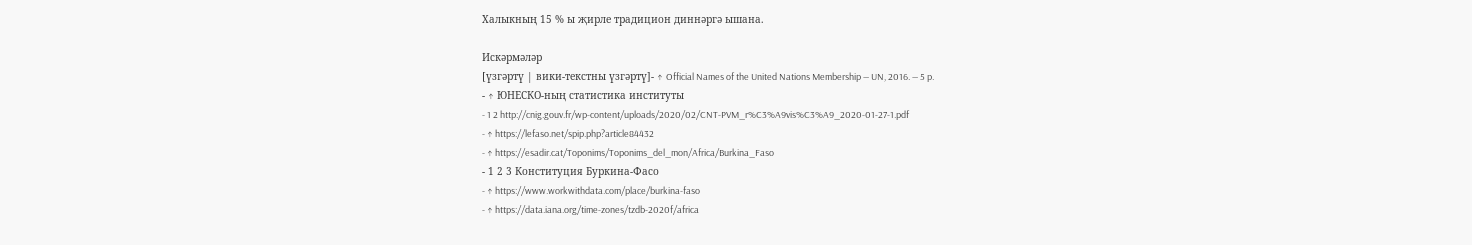Халыкның 15 % ы җирле традицион диннәргә ышана.

Искәрмәләр
[үзгәртү | вики-текстны үзгәртү]- ↑ Official Names of the United Nations Membership — UN, 2016. — 5 p.
- ↑ ЮНЕСКО-ның статистика институты
- 1 2 http://cnig.gouv.fr/wp-content/uploads/2020/02/CNT-PVM_r%C3%A9vis%C3%A9_2020-01-27-1.pdf
- ↑ https://lefaso.net/spip.php?article84432
- ↑ https://esadir.cat/Toponims/Toponims_del_mon/Africa/Burkina_Faso
- 1 2 3 Конституция Буркина-Фасо
- ↑ https://www.workwithdata.com/place/burkina-faso
- ↑ https://data.iana.org/time-zones/tzdb-2020f/africa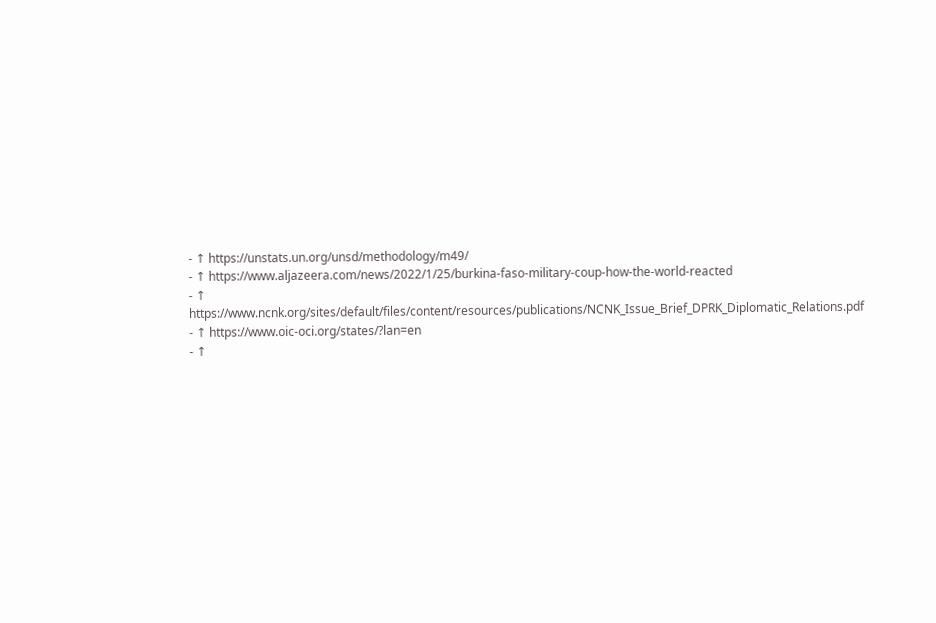- ↑ https://unstats.un.org/unsd/methodology/m49/
- ↑ https://www.aljazeera.com/news/2022/1/25/burkina-faso-military-coup-how-the-world-reacted
- ↑ https://www.ncnk.org/sites/default/files/content/resources/publications/NCNK_Issue_Brief_DPRK_Diplomatic_Relations.pdf
- ↑ https://www.oic-oci.org/states/?lan=en
- ↑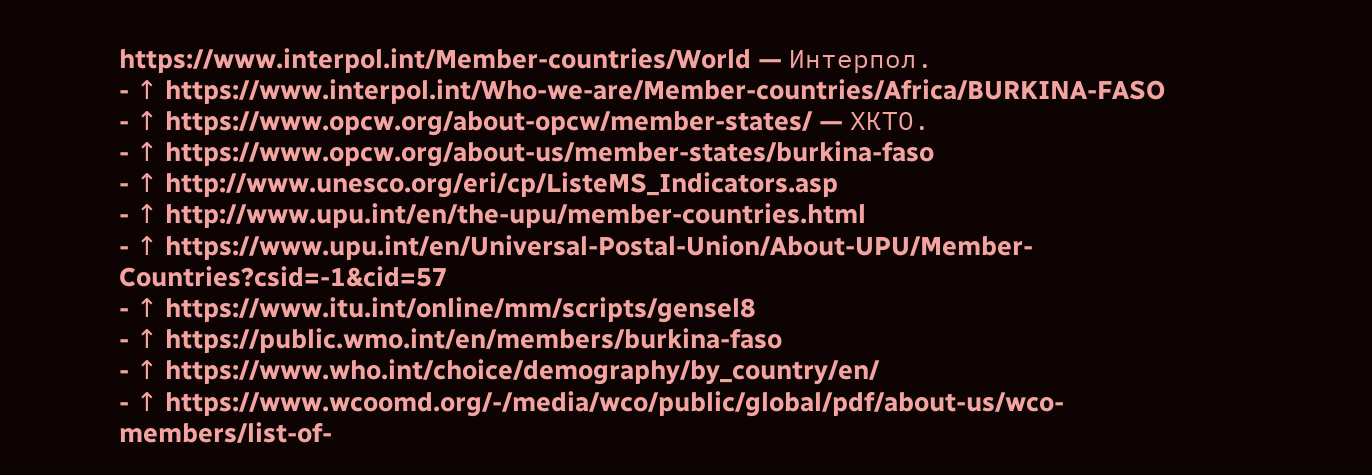https://www.interpol.int/Member-countries/World — Интерпол.
- ↑ https://www.interpol.int/Who-we-are/Member-countries/Africa/BURKINA-FASO
- ↑ https://www.opcw.org/about-opcw/member-states/ — ХКТО.
- ↑ https://www.opcw.org/about-us/member-states/burkina-faso
- ↑ http://www.unesco.org/eri/cp/ListeMS_Indicators.asp
- ↑ http://www.upu.int/en/the-upu/member-countries.html
- ↑ https://www.upu.int/en/Universal-Postal-Union/About-UPU/Member-Countries?csid=-1&cid=57
- ↑ https://www.itu.int/online/mm/scripts/gensel8
- ↑ https://public.wmo.int/en/members/burkina-faso
- ↑ https://www.who.int/choice/demography/by_country/en/
- ↑ https://www.wcoomd.org/-/media/wco/public/global/pdf/about-us/wco-members/list-of-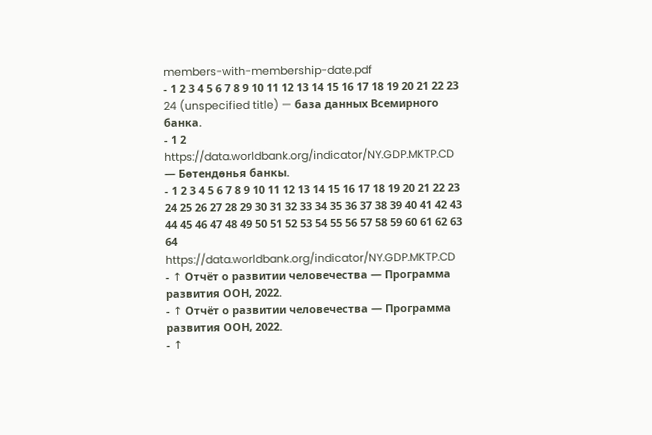members-with-membership-date.pdf
- 1 2 3 4 5 6 7 8 9 10 11 12 13 14 15 16 17 18 19 20 21 22 23 24 (unspecified title) — база данных Всемирного банка.
- 1 2 https://data.worldbank.org/indicator/NY.GDP.MKTP.CD — Бөтендөнья банкы.
- 1 2 3 4 5 6 7 8 9 10 11 12 13 14 15 16 17 18 19 20 21 22 23 24 25 26 27 28 29 30 31 32 33 34 35 36 37 38 39 40 41 42 43 44 45 46 47 48 49 50 51 52 53 54 55 56 57 58 59 60 61 62 63 64 https://data.worldbank.org/indicator/NY.GDP.MKTP.CD
- ↑ Отчёт о развитии человечества — Программа развития ООН, 2022.
- ↑ Отчёт о развитии человечества — Программа развития ООН, 2022.
- ↑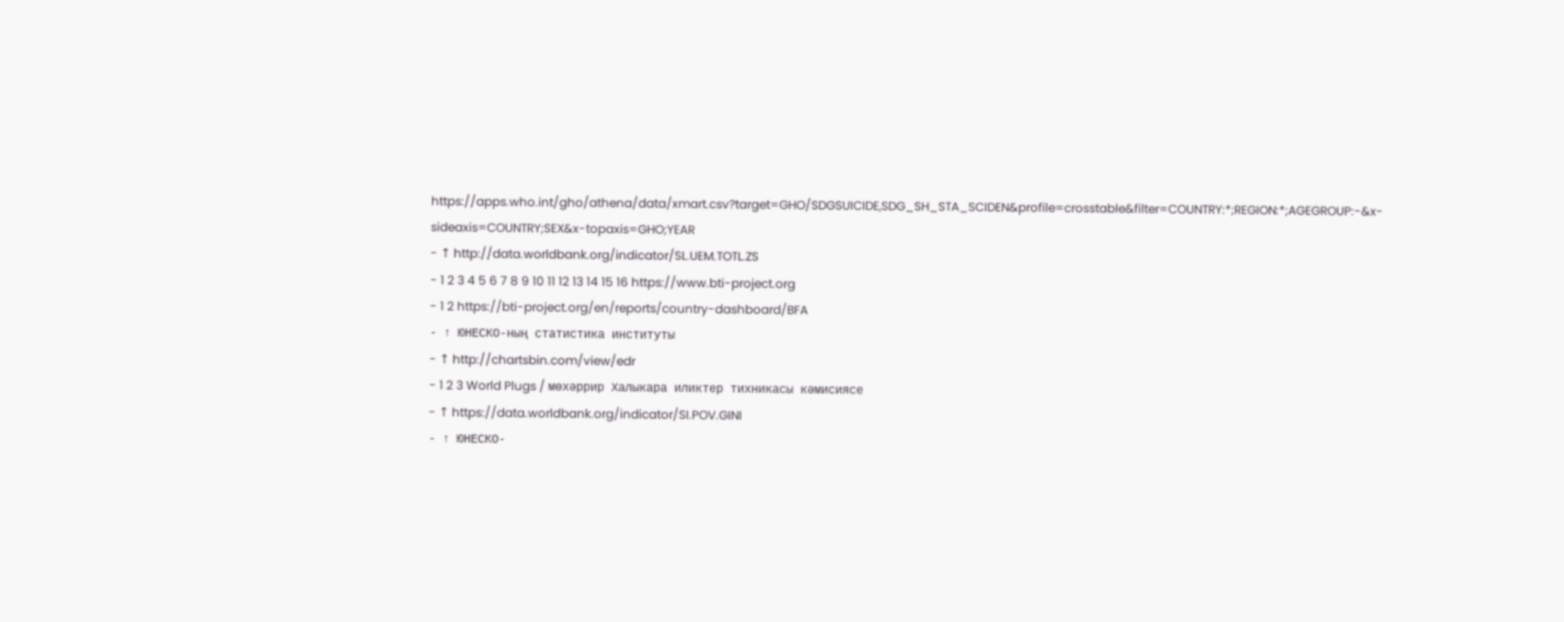https://apps.who.int/gho/athena/data/xmart.csv?target=GHO/SDGSUICIDE,SDG_SH_STA_SCIDEN&profile=crosstable&filter=COUNTRY:*;REGION:*;AGEGROUP:-&x-sideaxis=COUNTRY;SEX&x-topaxis=GHO;YEAR
- ↑ http://data.worldbank.org/indicator/SL.UEM.TOTL.ZS
- 1 2 3 4 5 6 7 8 9 10 11 12 13 14 15 16 https://www.bti-project.org
- 1 2 https://bti-project.org/en/reports/country-dashboard/BFA
- ↑ ЮНЕСКО-ның статистика институты
- ↑ http://chartsbin.com/view/edr
- 1 2 3 World Plugs / мөхәррир Халыкара иликтер тихникасы кәмисиясе
- ↑ https://data.worldbank.org/indicator/SI.POV.GINI
- ↑ ЮНЕСКО-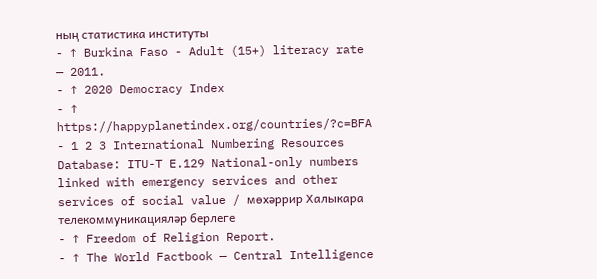ның статистика институты
- ↑ Burkina Faso - Adult (15+) literacy rate — 2011.
- ↑ 2020 Democracy Index
- ↑ https://happyplanetindex.org/countries/?c=BFA
- 1 2 3 International Numbering Resources Database: ITU-T E.129 National-only numbers linked with emergency services and other services of social value / мөхәррир Халыкара телекоммуникацияләр берлеге
- ↑ Freedom of Religion Report.
- ↑ The World Factbook — Central Intelligence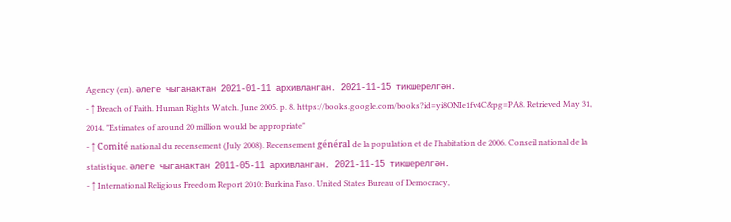Agency (en). әлеге чыганактан 2021-01-11 архивланган. 2021-11-15 тикшерелгән.
- ↑ Breach of Faith. Human Rights Watch. June 2005. p. 8. https://books.google.com/books?id=yi8ONIe1fv4C&pg=PA8. Retrieved May 31, 2014. "Estimates of around 20 million would be appropriate"
- ↑ Comité national du recensement (July 2008). Recensement général de la population et de l'habitation de 2006. Conseil national de la statistique. әлеге чыганактан 2011-05-11 архивланган. 2021-11-15 тикшерелгән.
- ↑ International Religious Freedom Report 2010: Burkina Faso. United States Bureau of Democracy,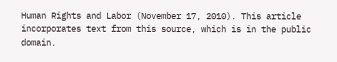Human Rights and Labor (November 17, 2010). This article incorporates text from this source, which is in the public domain.